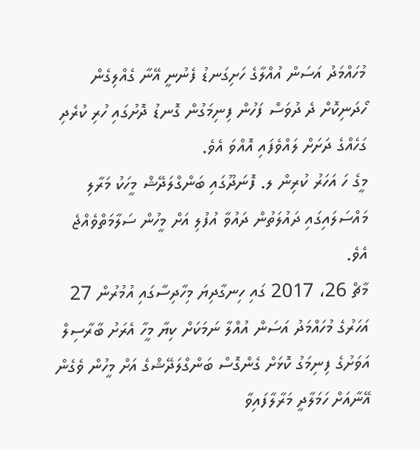މުހައްމަދު އަސަން އުއްލާގެ ހަށިގަނޑު ފެނުނީ އޭނާ ގެއްލިގެން ހޯދަނިކޮށް ދެ ދުވަސް ފަހުން ފިނިމަގުން ގޮނޑު ދޮށުގައި ހުރި ކުރެދި ގަހެއްގެ ދަށަށް ލައްވެފައި އޮއްވަ އެވެ.
މީގެ ހަ އަހަރު ކުރިން ލ. ފޮނަދޫގައި ބަންގްލަދޭޝް މީހަކު މަރާލި މައްސަލައިގައި ދައުލަތުން ދައުވާ އުފުލި އަށް މީހުން ސަލާމަތްވެއްޖެ އެވެ.
މާޗް 26، 2017 ގައި ހިނގާދިޔަ މިހާދިސާގައި އުމުރުން 27 އަހަރުގެ މުހައްމަދު އަސަން އުއްލާ ނަމަކަށް ކިޔާ މީހާ އެރަށު ބާރާސިލް އަވަށުގެ ފިނިމަގު ކޮޅަށް ގެންގޮސް ބަންގްލަދޭޝްގެ އަށް މީހުން ވެގެން އޭނާއަށް ހަމަލާދީ މަރާލާފައިވާ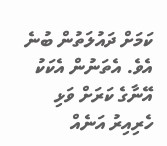ކަމަށް ދައުލަތުން ބުނެ އެވެ. އެތަނުން އެކަކު އޭނާގެ ކަރަށް ވަޅި ހެރިއިރު އަނެއް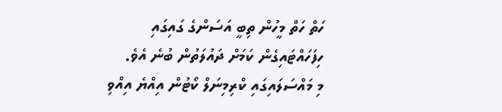ހަތް ހަތް މީހުން ތިބީ އަސަންގެ ގައިގައި ހިފަހައްޓައިގެން ކަމަށް ދައުލަތުން ބުނެ އެވެ.
މި މައްސަލައިގައި ކްރިމިނަލް ކޯޓުން އިއްޔެ އިއްވި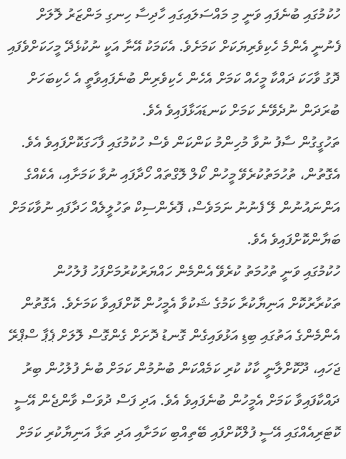ހުކުމުގައި ބުނެފައި ވަނީ މި މައްސަލައިގައި ހާދިސާ ހިނގި މަންޒަރު ލޮލަށް ފެނުނީ އެންމެ ހެކިވެރިޔަކަށް ކަމަށެވެ. އެކަމަކު އޭނާ އަކީ ނުކުޅެދޭ މީހަކަށްވެފައި ދޮގު ވާހަކަ ދައްކާ މީހެއް ކަމަށް އެހެން ހެކިވެރިން ބުނެފައިވާތީ އެ ހެކިބަހަށް ބުރަދަން ނުދެވޭނެ ކަމަށް ކަނޑައަޅާފައިވެ އެވެ.
ތަހުގީގުން ސާފު ނުވާ މުހިންމު ކަންކަން ވެސް ހުކުމުގައި ފާހަގަކޮށްފައިވެ އެވެ. އެގޮތުން، ތުހުމަތުކުރެވޭ މީހުން ކޯލް ލޮގްތައް ހޯދާފައި ނުވާ ކަމަށާއި، އެކެއްގެ އަންނައުނުން ލޭ ފެނުނު ނަމަވެސް، ފޮރެންސިކް ތަހުލީލެއް ހަދާފައި ނުވާކަމަށް ބަޔާންކޮށްފައިވެ އެވެ.
ހުކުމުގައި ވަނީ ތުހުމަތު ކުރެވޭ އެންމެން ހައްޔަރުކުރުމަށްފަހު ފުލުހުން ތަކުރާރުކޮށް އަނިޔާކުރާ ކަމުގެ ޝަކުވާ އެމީހުން ކޮށްފައިވާ ކަމަށެވެ. އެގޮތުން އެންމެންގެ އަތުގައި ބިޑި އަޅުވައިގެން ގޮނޑު ދޮށަށް ގެންގޮސް ލޮލަށް ޕެޕާ ސްޕްރޭ ޖަހައި، ދޫކޮށްލާނީ ކާކު ކުރި ކަމެއްކަން ބުނުމުން ކަމަށް ބުނެ ފުލުހުން ބިރު ދައްކާފައިވާ ކަމަށް އެމީހުން ބުނެފައިވެ އެވެ. އަދި ފަސް ދުވަސް ވާންޖެން އޭސީ ކޮޓަރިއެއްގައި އޭސީ ފުލްކޮށްފައި ބޭތިއްބި ކަމަށާއި އަދި ތަޅާ އަނިޔާކުރި ކަމަށް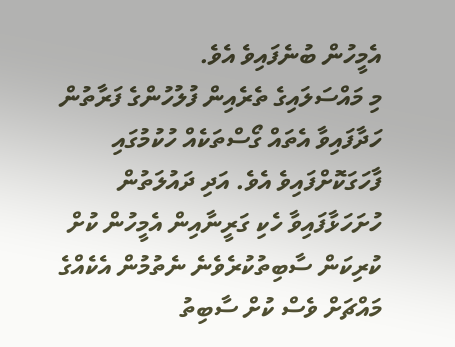އެމީހުން ބުނެފައިވެ އެވެ.
މި މައްސަލައިގެ ތެރެއިން ފުލުހުންގެ ފަރާތުން ހަދާފައިވާ އެތައް ގޯސްތަކެއް ހުކުމުގައި ފާހަގަކޮށްފައިވެ އެވެ. އަދި ދައުލަތުން ހުށަހަޅާފައިވާ ހެކި ގަރީނާއިން އެމީހުން ކުށް ކުރިކަން ސާބިތުކުރެވެނެ ނެތުމުން އެކެއްގެ މައްޗަށް ވެސް ކުށް ސާބިތު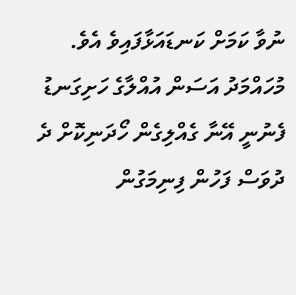ނުވާ ކަމަށް ކަނޑައަޅާފައިވެ އެވެ.
މުހައްމަދު އަސަން އުއްލާގެ ހަށިގަނޑު ފެނުނީ އޭނާ ގެއްލިގެން ހޯދަނިކޮށް ދެ ދުވަސް ފަހުން ފިނިމަގުން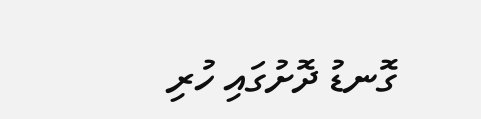ގޮނޑު ދޮށުގައި ހުރި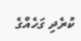ކުރެދި ގަހެއްގެ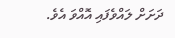ދަށަށް ލައްވެފައި އޮއްވަ އެވެ.